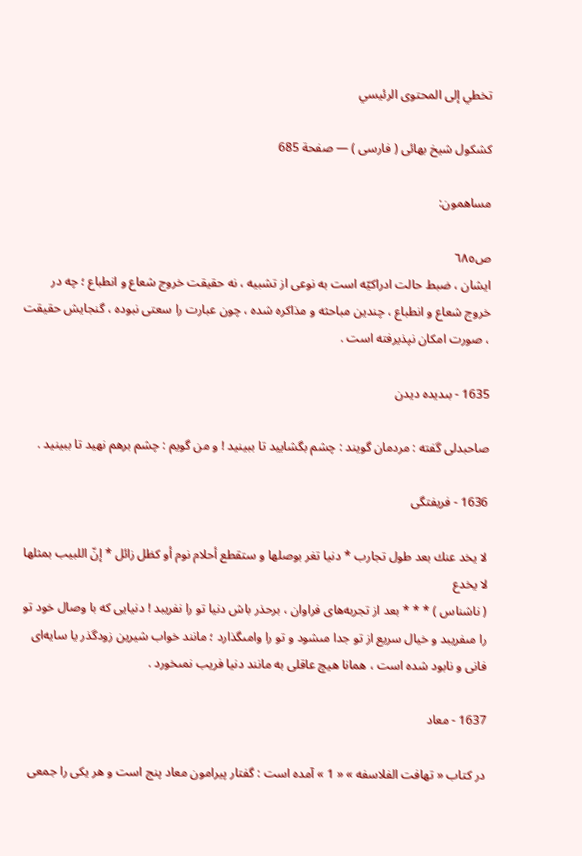تخطي إلى المحتوى الرئيسي

كشكول شيخ بهائى ( فارسى ) — صفحة 685

مساهمون:

ص٦٨٥
ايشان ، ضبط حالت ادراكيّه است به نوعى از تشبيه ، نه حقيقت خروج شعاع و انطباع ؛ چه در خروج شعاع و انطباع ، چندين مباحثه و مذاكره شده ، چون عبارت را سعتى نبوده ، گنجايش حقيقت ، صورت امكان نپذيرفته است .

1635 - بىديده ديدن

صاحبدلى گفته : مردمان گويند : چشم بگشاييد تا ببينيد ! و من گويم : چشم برهم نهيد تا ببينيد .

1636 - فريفتگى

لا يخد عنك بعد طول تجارب * دنيا تغر بوصلها و ستقطع أحلام نوم أو كظل زائل * إنّ اللبيب بمثلها لا يخدع
( ناشناس ) * * * بعد از تجربه‌هاى فراوان ، برحذر باش دنيا تو را نفريبد ! دنيايى كه با وصال خود تو را مىفريبد و خيال سريع از تو جدا مىشود و تو را وامىگذارد ؛ مانند خواب شيرين زودگذر يا سايه‌اى فانى و نابود شده است ، همانا هيچ عاقلى به مانند دنيا فريب نمىخورد .

1637 - معاد

در كتاب « تهافت الفلاسفه » « 1 » آمده است : گفتار پيرامون معاد پنج است و هر يكى را جمعى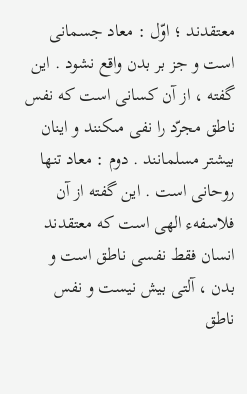معتقدند ؛ اوّل : معاد جسمانى است و جز بر بدن واقع نشود . اين گفته ، از آن كسانى است كه نفس ناطق مجرّد را نفى مىكنند و اينان بيشتر مسلمانند . دوم : معاد تنها روحانى است . اين گفته از آن فلاسفهء الهى است كه معتقدند انسان فقط نفسى ناطق است و بدن ، آلتى بيش نيست و نفس ناطق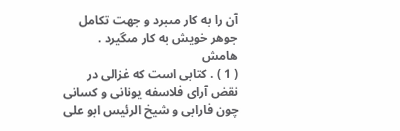آن را به كار مىبرد و جهت تكامل جوهر خويش به كار مىگيرد .
هامش
( 1 ) . كتابى است كه غزالى در نقض آراى فلاسفه يونانى و كسانى چون فارابى و شيخ الرئيس ابو على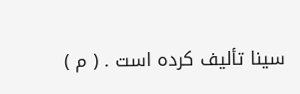سينا تأليف كرده است . ( م )